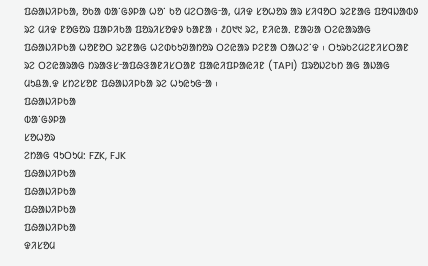ᱯᱷᱟᱡᱤᱞᱠᱟ, ᱚᱠᱟ ᱵᱟᱸᱜᱽᱞᱟ ᱦᱚᱸ ᱠᱚ ᱢᱮᱛᱟᱜᱼᱟ, ᱢᱤᱫ ᱥᱚᱦᱚᱨ ᱟᱨ ᱥᱤᱧᱚᱛ ᱨᱮᱱᱟᱜ ᱯᱚᱧᱡᱟᱵᱽ ᱨᱮ ᱢᱤᱫ ᱱᱚᱜᱚᱨ ᱯᱟᱞᱤᱠᱟ ᱯᱚᱨᱤᱥᱚᱫᱽ ᱠᱟᱱᱟ ᱾ ᱒᱐᱑᱑ ᱨᱮ, ᱱᱤᱭᱟᱹ ᱱᱟᱶᱟ ᱛᱮᱭᱟᱨᱟᱜ ᱯᱷᱟᱡᱤᱞᱠᱟ ᱦᱚᱱᱚᱛ ᱨᱮᱱᱟᱜ ᱦᱮᱰᱠᱩᱣᱟᱴᱚᱨ ᱛᱮᱭᱟᱨ ᱞᱮᱱᱟ ᱛᱟᱦᱮᱸᱫ ᱾ ᱛᱩᱨᱠᱮᱢᱮᱱᱤᱥᱛᱟᱱ ᱨᱮ ᱛᱮᱭᱟᱨᱟᱜ ᱴᱨᱟᱝᱥᱼᱟᱯᱷᱝᱟᱱᱤᱥᱛᱟᱱ ᱯᱟᱭᱤᱯᱞᱟᱭᱤᱱ (TAPI) ᱯᱨᱚᱡᱮᱠᱴ ᱟᱜ ᱟᱡᱟᱜ ᱢᱩᱪᱟᱹᱫ ᱥᱴᱮᱥᱚᱱ ᱯᱷᱟᱡᱤᱞᱠᱟ ᱨᱮ ᱦᱩᱭᱩᱜᱼᱟ ᱾
ᱯᱷᱟᱡᱤᱞᱠᱟ
ᱵᱟᱸᱜᱽᱞᱟ
ᱥᱚᱦᱚᱨ
ᱮᱴᱟᱜ ᱧᱩᱛᱩᱢ: FZK, FJK
ᱯᱷᱟᱡᱤᱞᱠᱟ
ᱯᱷᱟᱡᱤᱞᱠᱟ
ᱯᱷᱟᱡᱤᱞᱠᱟ
ᱯᱷᱟᱡᱤᱞᱠᱟ
ᱫᱤᱥᱚᱢ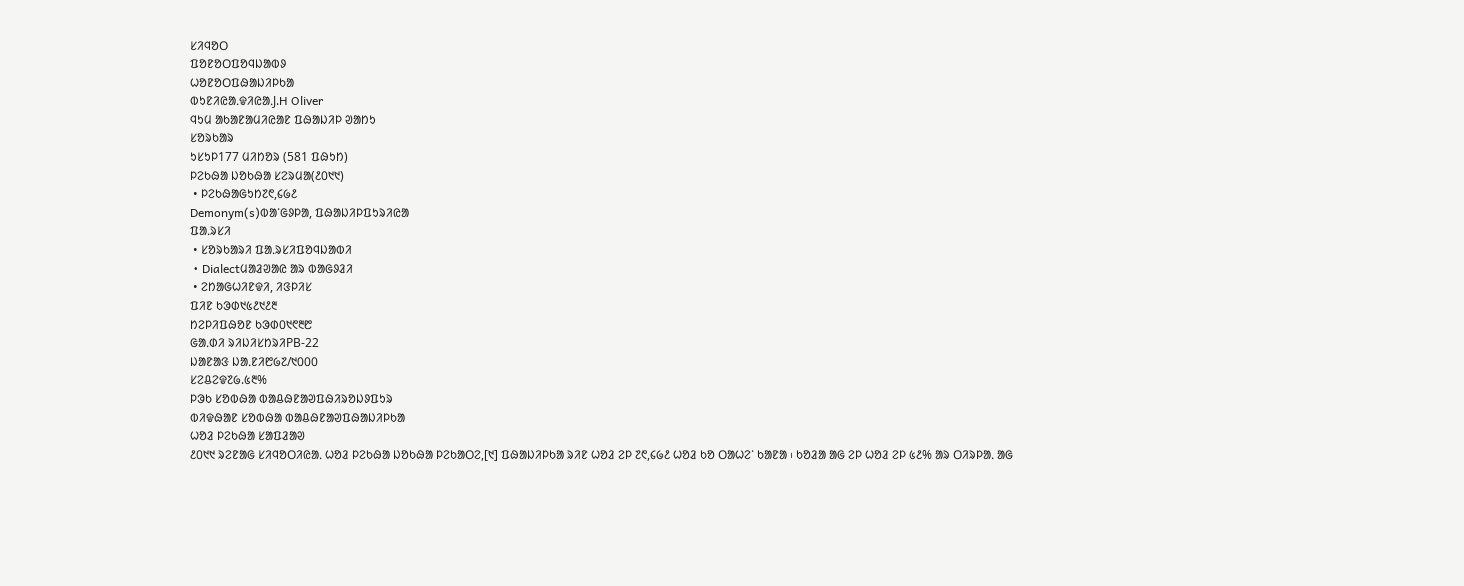ᱥᱤᱧᱚᱛ
ᱯᱚᱱᱚᱛᱯᱚᱧᱡᱟᱵᱽ
ᱦᱚᱱᱚᱛᱯᱷᱟᱡᱤᱞᱠᱟ
ᱵᱩᱱᱤᱭᱟᱹᱫᱤᱭᱟᱹJ.H Oliver
ᱧᱩᱢ ᱟᱠᱟᱱᱟᱢᱤᱭᱟᱱ ᱯᱷᱟᱡᱤᱞ ᱣᱟᱴᱩ
ᱥᱚᱨᱠᱟᱨ
ᱩᱥᱩᱞ177 ᱢᱤᱴᱚᱨ (581 ᱯᱷᱩᱴ)
ᱞᱮᱠᱷᱟ ᱡᱚᱠᱷᱟ ᱥᱮᱨᱢᱟ(᱒᱐᱑᱑)
 • ᱞᱮᱠᱷᱟᱜᱩᱴ᱗᱖,᱔᱙᱒
Demonym(s)ᱵᱟᱸᱜᱽᱞᱟ, ᱯᱷᱟᱡᱤᱞᱯᱩᱨᱤᱭᱟ
ᱯᱟᱹᱨᱥᱤ
 • ᱥᱚᱨᱠᱟᱨᱤ ᱯᱟᱹᱨᱥᱤᱯᱚᱧᱡᱟᱵᱤ
 • Dialectᱢᱟᱲᱣᱟᱭ ᱟᱨ ᱵᱟᱜᱽᱲᱤ
 • ᱮᱴᱟᱜᱦᱤᱱᱫᱤ, ᱤᱝᱞᱤᱥ
ᱯᱤᱱ ᱠᱳᱰ᱑᱕᱒᱑᱒᱓
ᱴᱮᱞᱤᱯᱷᱚᱱ ᱠᱳᱰ᱐᱑᱖᱓᱘
ᱜᱟᱹᱰᱤ ᱨᱤᱡᱤᱥᱴᱨᱤPB-22
ᱡᱟᱱᱟᱝ ᱡᱟᱹᱱᱤ᱘᱙᱗/᱑᱐᱐᱐
ᱥᱮᱪᱮᱫ᱗᱙.᱕᱓%
ᱞᱳᱠ ᱥᱚᱵᱷᱟ ᱵᱟᱪᱷᱱᱟᱣᱯᱷᱤᱨᱚᱡᱽᱯᱩᱨ
ᱵᱤᱫᱷᱟᱱ ᱥᱚᱵᱷᱟ ᱵᱟᱪᱷᱱᱟᱣᱯᱷᱟᱡᱤᱞᱠᱟ
ᱦᱚᱲ ᱞᱮᱠᱷᱟ ᱥᱟᱯᱲᱟᱣ
᱒᱐᱑᱑ ᱨᱮᱱᱟᱜ ᱥᱤᱧᱚᱛᱤᱭᱟᱹ ᱦᱚᱲ ᱞᱮᱠᱷᱟ ᱡᱚᱠᱷᱟ ᱞᱮᱠᱟᱛᱮ,[᱑] ᱯᱷᱟᱡᱤᱞᱠᱟ ᱨᱤᱱ ᱦᱚᱲ ᱮᱞ ᱗᱖,᱔᱙᱒ ᱦᱚᱲ ᱠᱚ ᱛᱟᱦᱮᱸ ᱠᱟᱱᱟ ᱾ ᱠᱚᱲᱟ ᱟᱜ ᱮᱞ ᱦᱚᱲ ᱮᱞ ᱕᱒% ᱟᱨ ᱛᱤᱨᱞᱟᱹ ᱟᱜ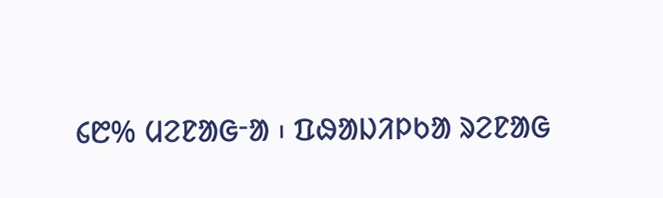᱔᱘% ᱢᱮᱱᱟᱜᱼᱟ ᱾ ᱯᱷᱟᱡᱤᱞᱠᱟ ᱨᱮᱱᱟᱜ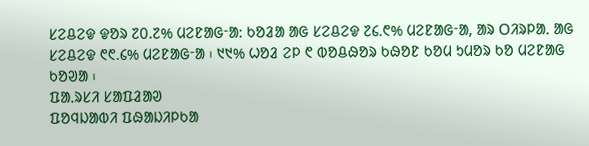ᱥᱮᱪᱮᱫ ᱫᱚᱨ ᱗᱐.᱗% ᱢᱮᱱᱟᱜᱼᱟ: ᱠᱚᱲᱟ ᱟᱜ ᱥᱮᱪᱮᱫ ᱗᱔.᱖% ᱢᱮᱱᱟᱜᱼᱟ, ᱟᱨ ᱛᱤᱨᱞᱟᱹ ᱟᱜ ᱥᱮᱪᱮᱫ ᱖᱖.᱔% ᱢᱮᱱᱟᱜᱼᱟ ᱾ ᱑᱑% ᱦᱚᱲ ᱮᱞ ᱖ ᱵᱚᱪᱷᱚᱨ ᱠᱷᱚᱱ ᱠᱚᱢ ᱩᱢᱚᱨ ᱠᱚ ᱢᱮᱱᱟᱜ ᱠᱚᱣᱟ ᱾
ᱯᱟᱹᱨᱥᱤ ᱥᱟᱯᱲᱟᱣ
ᱯᱚᱧᱡᱟᱵᱤ ᱯᱷᱟᱡᱤᱞᱠᱟ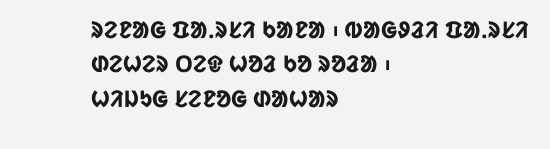ᱨᱮᱱᱟᱜ ᱯᱟᱹᱨᱥᱤ ᱠᱟᱱᱟ ᱾ ᱵᱟᱜᱽᱲᱤ ᱯᱟᱹᱨᱥᱤ ᱰᱮᱦᱮᱨ ᱛᱮᱫ ᱦᱚᱲ ᱠᱚ ᱨᱚᱲᱟ ᱾
ᱦᱤᱡᱩᱜ ᱥᱮᱱᱚᱜ ᱰᱟᱦᱟᱨ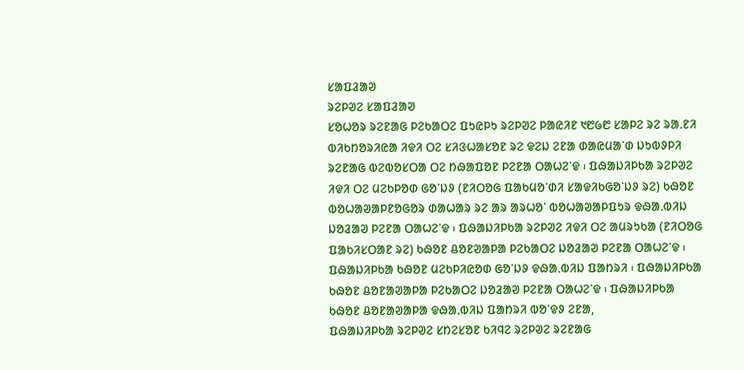ᱥᱟᱯᱲᱟᱣ
ᱨᱮᱞᱣᱮ ᱥᱟᱯᱲᱟᱣ
ᱥᱚᱦᱚᱨ ᱨᱮᱱᱟᱜ ᱞᱮᱠᱟᱛᱮ ᱯᱩᱭᱞᱩ ᱨᱮᱞᱣᱮ ᱞᱟᱭᱤᱱ ᱑᱘᱙᱘ ᱥᱟᱞᱮ ᱨᱮ ᱨᱟᱹᱱᱤ ᱵᱤᱠᱴᱚᱨᱤᱭᱟ ᱤᱫᱤ ᱛᱮ ᱥᱤᱝᱦᱟᱥᱚᱱ ᱨᱮ ᱫᱮᱡ ᱮᱱᱟ ᱰᱟᱭᱢᱟᱸᱰ ᱡᱩᱵᱽᱞᱤ ᱨᱮᱱᱟᱜ ᱵᱮᱵᱚᱥᱛᱟ ᱛᱮ ᱴᱷᱟᱯᱚᱱ ᱞᱮᱱᱟ ᱛᱟᱦᱮᱸᱫ ᱾ ᱯᱷᱟᱡᱤᱞᱠᱟ ᱨᱮᱞᱣᱮ ᱤᱫᱤ ᱛᱮ ᱢᱮᱠᱞᱚᱰ ᱜᱚᱸᱡᱽ (ᱱᱤᱛᱚᱜ ᱯᱟᱠᱢᱚᱸᱰᱤ ᱥᱟᱫᱤᱠᱜᱚᱸᱡᱽ ᱨᱮ) ᱠᱷᱚᱱ ᱵᱚᱦᱟᱣᱟᱞᱱᱚᱜᱚᱨ ᱰᱟᱦᱟᱨ ᱨᱮ ᱟᱨ ᱟᱨᱦᱚᱸ ᱵᱚᱦᱟᱣᱟᱞᱯᱩᱨ ᱫᱷᱟᱹᱵᱤᱡ ᱡᱚᱲᱟᱣ ᱞᱮᱱᱟ ᱛᱟᱦᱮᱸᱫ ᱾ ᱯᱷᱟᱡᱤᱞᱠᱟ ᱨᱮᱞᱣᱮ ᱤᱫᱤ ᱛᱮ ᱟᱢᱨᱩᱠᱟ (ᱱᱤᱛᱚᱜ ᱯᱟᱠᱤᱥᱛᱟᱱ ᱨᱮ) ᱠᱷᱚᱱ ᱪᱚᱱᱣᱟᱞᱟ ᱞᱮᱠᱟᱛᱮ ᱡᱚᱲᱟᱣ ᱞᱮᱱᱟ ᱛᱟᱦᱮᱸᱫ ᱾ ᱯᱷᱟᱡᱤᱞᱠᱟ ᱠᱷᱚᱱ ᱢᱮᱠᱞᱤᱭᱚᱰ ᱜᱚᱸᱡᱽ ᱫᱷᱟᱹᱵᱤᱡ ᱯᱟᱴᱨᱤ ᱾ ᱯᱷᱟᱡᱤᱞᱠᱟ ᱠᱷᱚᱱ ᱪᱚᱱᱟᱣᱟᱞᱟ ᱞᱮᱠᱟᱛᱮ ᱡᱚᱲᱟᱣ ᱞᱮᱱᱟ ᱛᱟᱦᱮᱸᱫ ᱾ ᱯᱷᱟᱡᱤᱞᱠᱟ ᱠᱷᱚᱱ ᱪᱚᱱᱟᱣᱟᱞᱟ ᱫᱷᱟᱹᱵᱤᱡ ᱯᱟᱴᱨᱤ ᱵᱚᱸᱫᱽ ᱮᱱᱟ,
ᱯᱷᱟᱡᱤᱞᱠᱟ ᱨᱮᱞᱣᱮ ᱥᱴᱮᱥᱚᱱ ᱠᱤᱧᱮ ᱨᱮᱞᱣᱮ ᱨᱮᱱᱟᱜ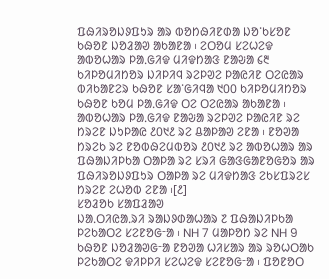ᱯᱷᱤᱨᱚᱡᱽᱯᱩᱨ ᱟᱨ ᱵᱚᱴᱷᱤᱱᱰᱟ ᱡᱚᱸᱠᱥᱚᱱ ᱠᱷᱚᱱ ᱡᱚᱲᱟᱣ ᱟᱠᱟᱱᱟ ᱾ ᱮᱛᱚᱢ ᱥᱮᱦᱮᱫ ᱟᱵᱚᱦᱟᱨ ᱞᱟᱹᱜᱤᱫ ᱢᱤᱫᱴᱟᱝ ᱱᱟᱶᱟ ᱔᱓ ᱠᱤᱞᱚᱢᱤᱴᱚᱨ ᱡᱤᱞᱤᱧ ᱨᱮᱞᱣᱮ ᱞᱟᱭᱤᱱ ᱛᱮᱭᱟᱨ ᱵᱤᱠᱟᱱᱮᱨ ᱠᱷᱚᱱ ᱥᱟᱸᱜᱤᱧᱟ ᱑᱐᱐ ᱠᱤᱞᱚᱢᱤᱴᱚᱨ ᱠᱷᱚᱱ ᱠᱚᱢ ᱞᱟᱹᱜᱤᱫ ᱛᱮ ᱛᱮᱭᱟᱨ ᱟᱠᱟᱱᱟ ᱾ ᱟᱵᱚᱦᱟᱨ ᱞᱟᱹᱜᱤᱫ ᱱᱟᱶᱟ ᱨᱮᱞᱣᱮ ᱞᱟᱭᱤᱱ ᱨᱮ ᱴᱨᱮᱱ ᱡᱩᱞᱟᱭ ᱒᱐᱑᱒ ᱨᱮ ᱪᱟᱞᱟᱣ ᱮᱱᱟ ᱾ ᱱᱚᱣᱟ ᱴᱨᱮᱠ ᱨᱮ ᱱᱚᱵᱷᱮᱢᱵᱚᱨ ᱒᱐᱑᱒ ᱨᱮ ᱟᱵᱚᱦᱟᱨ ᱟᱨ ᱯᱷᱟᱡᱤᱞᱠᱟ ᱛᱟᱞᱟ ᱨᱮ ᱥᱨᱤ ᱜᱟᱝᱜᱟᱱᱚᱜᱚᱨ ᱟᱨ ᱯᱷᱤᱨᱚᱡᱽᱯᱩᱨ ᱛᱟᱞᱟ ᱨᱮ ᱢᱤᱫᱴᱟᱝ ᱮᱠᱥᱯᱨᱮᱥ ᱴᱨᱮᱱ ᱮᱦᱚᱵ ᱮᱱᱟ ᱾[᱒]
ᱥᱚᱲᱚᱠ ᱥᱟᱯᱲᱟᱣ
ᱡᱟᱹᱛᱤᱭᱟᱹᱨᱤ ᱨᱟᱡᱽᱰᱟᱦᱟᱨ ᱗ ᱯᱷᱟᱡᱤᱞᱠᱟ ᱞᱮᱠᱟᱛᱮ ᱥᱮᱱᱚᱜᱼᱟ ᱾ NH 7 ᱢᱟᱞᱚᱴ ᱨᱮ NH 9 ᱠᱷᱚᱱ ᱡᱚᱲᱟᱣᱜᱼᱟ ᱱᱚᱣᱟ ᱦᱤᱥᱟᱨ ᱟᱨ ᱨᱚᱦᱛᱟᱠ ᱞᱮᱠᱟᱛᱮ ᱫᱤᱞᱞᱤ ᱥᱮᱦᱮᱫ ᱥᱮᱱᱚᱜᱼᱟ ᱾ ᱯᱚᱱᱚᱛ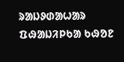ᱨᱟᱡᱽᱰᱟᱦᱟᱨ ᱯᱷᱟᱡᱤᱞᱠᱟ ᱠᱷᱚᱱ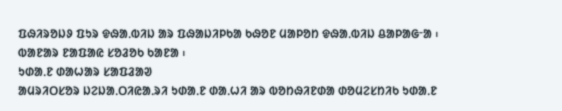ᱯᱷᱤᱨᱚᱡᱽ ᱯᱩᱨ ᱫᱷᱟᱹᱵᱤᱡ ᱟᱨ ᱯᱷᱟᱡᱤᱞᱠᱟ ᱠᱷᱚᱱ ᱢᱟᱞᱚᱴ ᱫᱷᱟᱹᱵᱤᱡ ᱪᱟᱞᱟᱜᱼᱟ ᱾ ᱵᱟᱱᱟᱨ ᱱᱟᱯᱟᱭ ᱥᱚᱲᱚᱠ ᱠᱟᱱᱟ ᱾
ᱩᱰᱟᱹᱱ ᱰᱟᱦᱟᱨ ᱥᱟᱯᱲᱟᱣ
ᱟᱢᱨᱤᱛᱥᱚᱨ ᱡᱮᱡᱟᱹᱛᱤᱭᱟᱹᱨᱤ ᱩᱰᱟᱹᱱ ᱰᱟᱹᱦᱤ ᱟᱨ ᱵᱚᱴᱷᱤᱱᱰᱟ ᱰᱚᱢᱮᱥᱴᱤᱠ ᱩᱰᱟᱹᱱ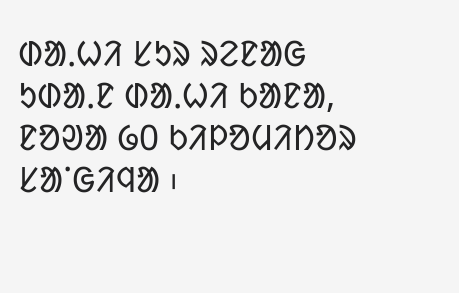ᱰᱟᱹᱦᱤ ᱥᱩᱨ ᱨᱮᱱᱟᱜ ᱩᱰᱟᱹᱱ ᱰᱟᱹᱦᱤ ᱠᱟᱱᱟ, ᱱᱚᱣᱟ ᱙᱐ ᱠᱤᱞᱚᱢᱤᱴᱚᱨ ᱥᱟᱸᱜᱤᱧᱟ ᱾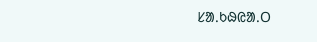ᱥᱟᱹᱠᱷᱭᱟᱹᱛ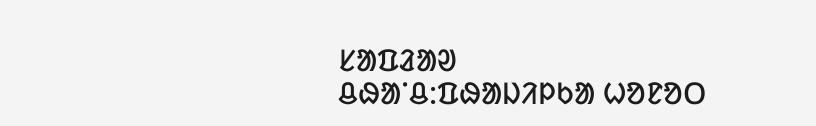ᱥᱟᱯᱲᱟᱣ
ᱪᱷᱟᱸᱪ:ᱯᱷᱟᱡᱤᱞᱠᱟ ᱦᱚᱱᱚᱛ